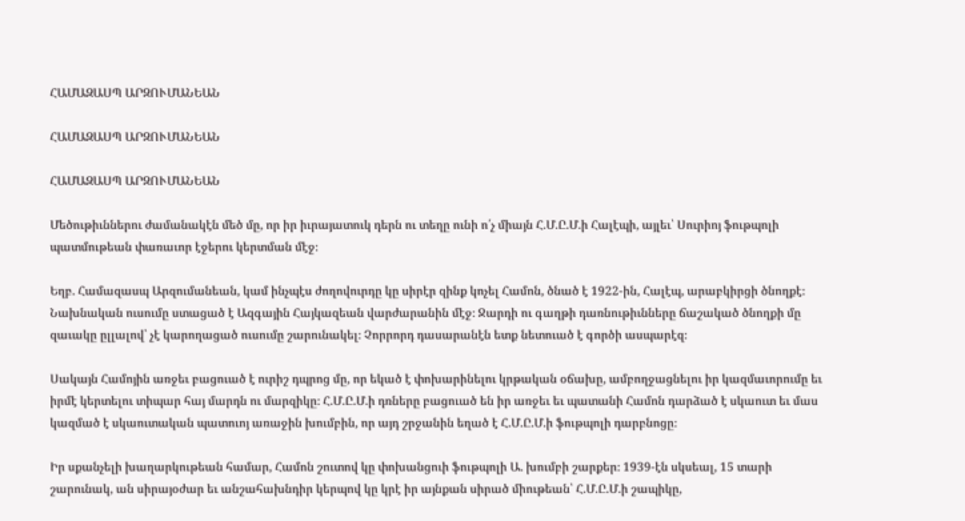ՀԱՄԱԶԱՍՊ ԱՐԶՈՒՄԱՆԵԱՆ

ՀԱՄԱԶԱՍՊ ԱՐԶՈՒՄԱՆԵԱՆ

ՀԱՄԱԶԱՍՊ ԱՐԶՈՒՄԱՆԵԱՆ

Մեծութիւններու ժամանակէն մեծ մը, որ իր իւրայատուկ դերն ու տեղը ունի ո՛չ միայն Հ.Մ.Ը.Մ.ի Հալէպի, այլեւ՝ Սուրիոյ ֆութպոլի պատմութեան փառաւոր էջերու կերտման մէջ։

Եղբ. Համազասպ Արզումանեան, կամ ինչպէս ժողովուրդը կը սիրէր զինք կոչել Համոն, ծնած է 1922-ին, Հալէպ, արաբկիրցի ծնողքէ։ Նախնական ուսումը ստացած է Ազգային Հայկազեան վարժարանին մէջ։ Ջարդի ու գաղթի դառնութիւնները ճաշակած ծնողքի մը զաւակը ըլլալով՝ չէ կարողացած ուսումը շարունակել։ Չորրորդ դասարանէն ետք նետուած է գործի ասպարէզ։

Սակայն Համոյին առջեւ բացուած է ուրիշ դպրոց մը, որ եկած է փոխարինելու կրթական օճախը, ամբողջացնելու իր կազմաւորումը եւ իրմէ կերտելու տիպար հայ մարդն ու մարզիկը։ Հ.Մ.Ը.Մ.ի դռները բացուած են իր առջեւ եւ պատանի Համոն դարձած է սկաուտ եւ մաս կազմած է սկաուտական պատուոյ առաջին խումբին, որ այդ շրջանին եղած է Հ.Մ.Ը.Մ.ի ֆութպոլի դարբնոցը։

Իր սքանչելի խաղարկութեան համար, Համոն շուտով կը փոխանցուի ֆութպոլի Ա. խումբի շարքեր։ 1939-էն սկսեալ, 15 տարի շարունակ, ան սիրայօժար եւ անշահախնդիր կերպով կը կրէ իր այնքան սիրած միութեան՝ Հ.Մ.Ը.Մ.ի շապիկը,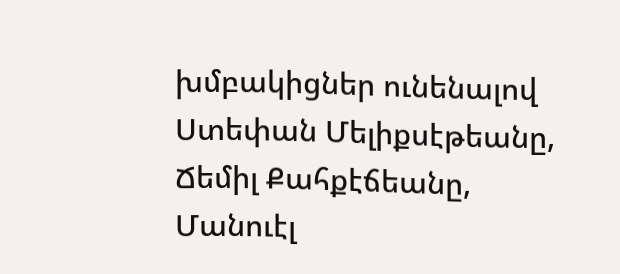խմբակիցներ ունենալով Ստեփան Մելիքսէթեանը, Ճեմիլ Քահքէճեանը, Մանուէլ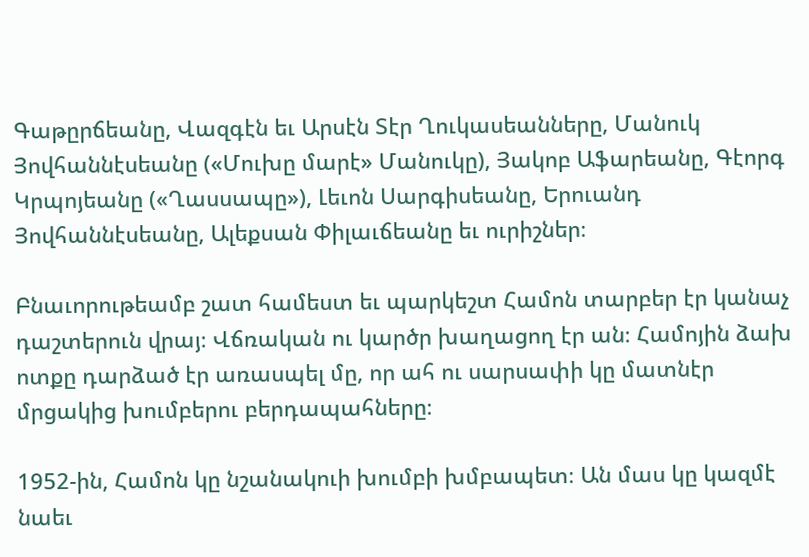Գաթըրճեանը, Վազգէն եւ Արսէն Տէր Ղուկասեանները, Մանուկ Յովհաննէսեանը («Մուխը մարէ» Մանուկը), Յակոբ Աֆարեանը, Գէորգ Կրպոյեանը («Ղասսապը»), Լեւոն Սարգիսեանը, Երուանդ Յովհաննէսեանը, Ալեքսան Փիլաւճեանը եւ ուրիշներ։

Բնաւորութեամբ շատ համեստ եւ պարկեշտ Համոն տարբեր էր կանաչ դաշտերուն վրայ։ Վճռական ու կարծր խաղացող էր ան։ Համոյին ձախ ոտքը դարձած էր առասպել մը, որ ահ ու սարսափի կը մատնէր մրցակից խումբերու բերդապահները։

1952-ին, Համոն կը նշանակուի խումբի խմբապետ։ Ան մաս կը կազմէ նաեւ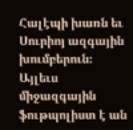Հալէպի խառն եւ Սուրիոյ ազգային խումբերուն։ Այլեւս միջազգային ֆութպոլիստ է ան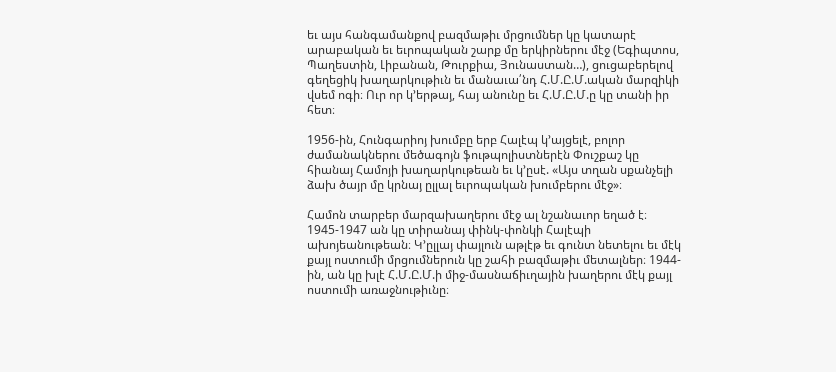եւ այս հանգամանքով բազմաթիւ մրցումներ կը կատարէ արաբական եւ եւրոպական շարք մը երկիրներու մէջ (Եգիպտոս, Պաղեստին, Լիբանան, Թուրքիա, Յունաստան…), ցուցաբերելով գեղեցիկ խաղարկութիւն եւ մանաւա՛նդ Հ.Մ.Ը.Մ.ական մարզիկի վսեմ ոգի։ Ուր որ կ’երթայ, հայ անունը եւ Հ.Մ.Ը.Մ.ը կը տանի իր հետ։

1956-ին, Հունգարիոյ խումբը երբ Հալէպ կ’այցելէ, բոլոր ժամանակներու մեծագոյն ֆութպոլիստներէն Փուշքաշ կը հիանայ Համոյի խաղարկութեան եւ կ’ըսէ. «Այս տղան սքանչելի ձախ ծայր մը կրնայ ըլլալ եւրոպական խումբերու մէջ»։

Համոն տարբեր մարզախաղերու մէջ ալ նշանաւոր եղած է։ 1945-1947 ան կը տիրանայ փինկ-փոնկի Հալէպի ախոյեանութեան։ Կ’ըլլայ փայլուն աթլէթ եւ գունտ նետելու եւ մէկ քայլ ոստումի մրցումներուն կը շահի բազմաթիւ մետալներ։ 1944-ին, ան կը խլէ Հ.Մ.Ը.Մ.ի միջ-մասնաճիւղային խաղերու մէկ քայլ ոստումի առաջնութիւնը։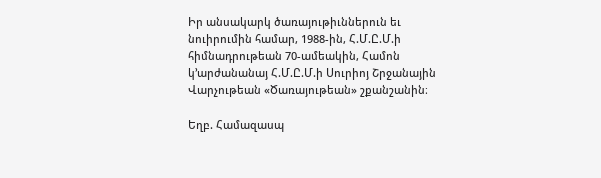Իր անսակարկ ծառայութիւններուն եւ նուիրումին համար, 1988-ին, Հ.Մ.Ը.Մ.ի հիմնադրութեան 70-ամեակին, Համոն կ’արժանանայ Հ.Մ.Ը.Մ.ի Սուրիոյ Շրջանային Վարչութեան «Ծառայութեան» շքանշանին։

Եղբ. Համազասպ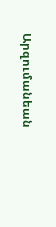Արզումանեան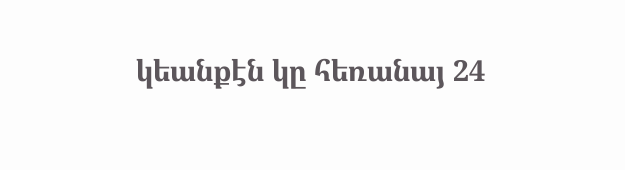կեանքէն կը հեռանայ 24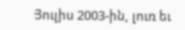Յուլիս 2003-ին, լուռ եւ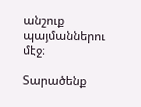անշուք պայմաններու մէջ։

Տարածենք